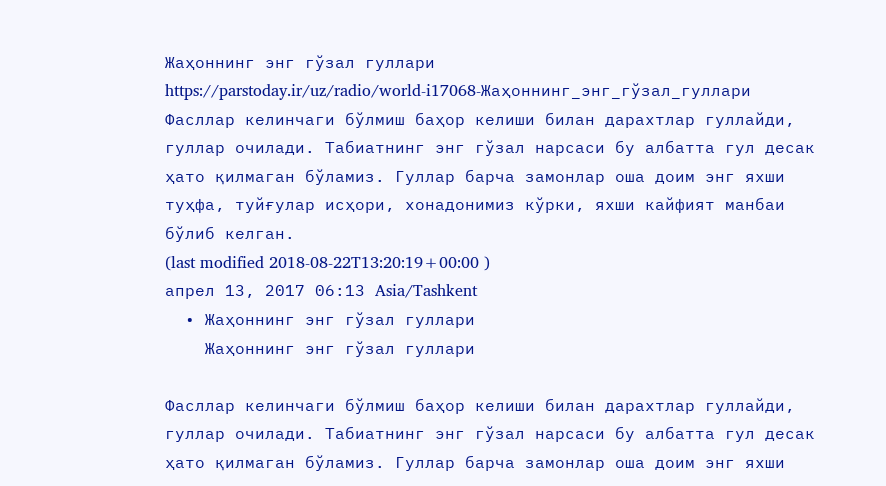Жаҳоннинг энг гўзал гуллари
https://parstoday.ir/uz/radio/world-i17068-Жаҳоннинг_энг_гўзал_гуллари
Фасллар келинчаги бўлмиш баҳор келиши билан дарахтлар гуллайди, гуллар очилади. Табиатнинг энг гўзал нарсаси бу албатта гул десак ҳато қилмаган бўламиз. Гуллар барча замонлар оша доим энг яхши туҳфа, туйғулар исҳори, хонадонимиз кўрки, яхши кайфият манбаи бўлиб келган.
(last modified 2018-08-22T13:20:19+00:00 )
апрел 13, 2017 06:13 Asia/Tashkent
  • Жаҳоннинг энг гўзал гуллари
    Жаҳоннинг энг гўзал гуллари

Фасллар келинчаги бўлмиш баҳор келиши билан дарахтлар гуллайди, гуллар очилади. Табиатнинг энг гўзал нарсаси бу албатта гул десак ҳато қилмаган бўламиз. Гуллар барча замонлар оша доим энг яхши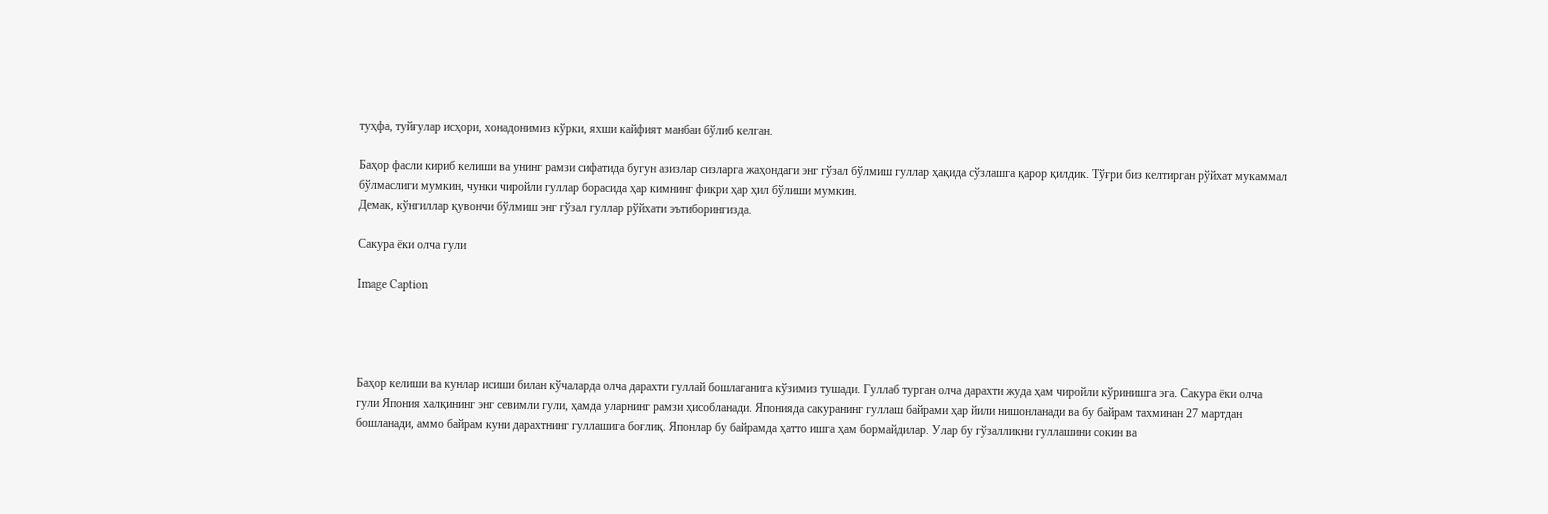туҳфа, туйғулар исҳори, хонадонимиз кўрки, яхши кайфият манбаи бўлиб келган.

Баҳор фасли кириб келиши ва унинг рамзи сифатида бугун азизлар сизларга жаҳондаги энг гўзал бўлмиш гуллар ҳақида сўзлашга қарор қилдик. Тўғри биз келтирган рўйхат мукаммал бўлмаслиги мумкин, чунки чиройли гуллар борасида ҳар кимнинг фикри ҳар ҳил бўлиши мумкин.
Демак, кўнгиллар қувончи бўлмиш энг гўзал гуллар рўйхати эътиборингизда.

Сакура ёки олча гули

Image Caption




Баҳор келиши ва кунлар исиши билан кўчаларда олча дарахти гуллай бошлаганига кўзимиз тушади. Гуллаб турган олча дарахти жуда ҳам чиройли кўринишга эга. Сакура ёки олча гули Япония халқининг энг севимли гули, ҳамда уларнинг рамзи ҳисобланади. Японияда сакуранинг гуллаш байрами ҳар йили нишонланади ва бу байрам тахминан 27 мартдан бошланади, аммо байрам куни дарахтнинг гуллашига боғлиқ. Японлар бу байрамда ҳатто ишга ҳам бормайдилар. Улар бу гўзалликни гуллашини сокин ва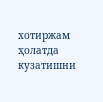хотиржам ҳолатда кузатишни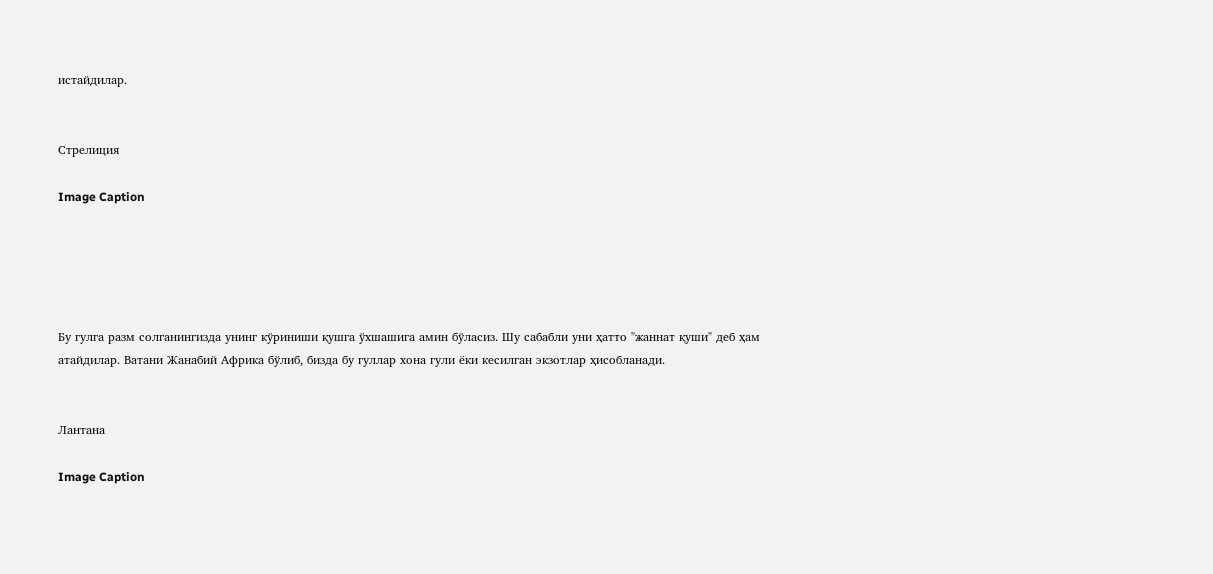истайдилар.


Стрелиция

Image Caption





Бу гулга разм солганингизда унинг кўриниши қушга ўхшашига амин бўласиз. Шу сабабли уни ҳатто "жаннат қуши" деб ҳам атайдилар. Ватани Жанабий Африка бўлиб, бизда бу гуллар хона гули ёки кесилган экзотлар ҳисобланади.


Лантана

Image Caption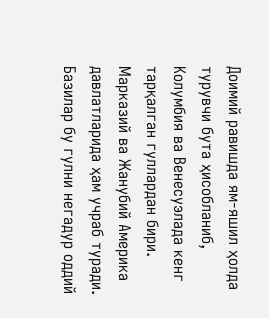Доимий равишда ям-яшил ҳолда турувчи бута ҳисобланиб, Колумбия ва Венесуэлада кенг тарқалган гуллардан бири. Марказий ва Жанубий Америка давлатларида ҳам учраб туради. Базилар бу гулни негадур оддий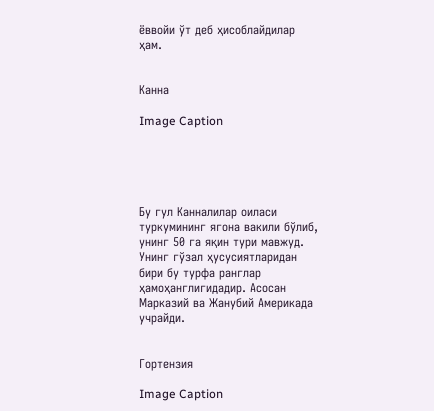ёввойи ўт деб ҳисоблайдилар ҳам.


Канна

Image Caption





Бу гул Канналилар оиласи туркумининг ягона вакили бўлиб, унинг 50 га яқин тури мавжуд. Унинг гўзал ҳусусиятларидан бири бу турфа ранглар ҳамоҳанглигидадир. Асосан Марказий ва Жанубий Америкада учрайди.


Гортензия

Image Caption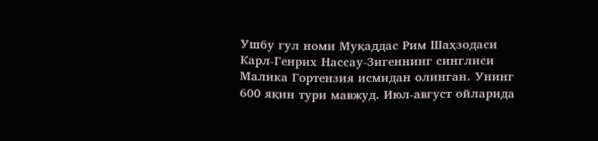Ушбу гул номи Муқаддас Рим Шаҳзодаси  Карл-Генрих Нассау-Зигеннинг синглиси Малика Гортензия исмидан олинган. Унинг 600 яқин тури мавжуд. Июл-август ойларида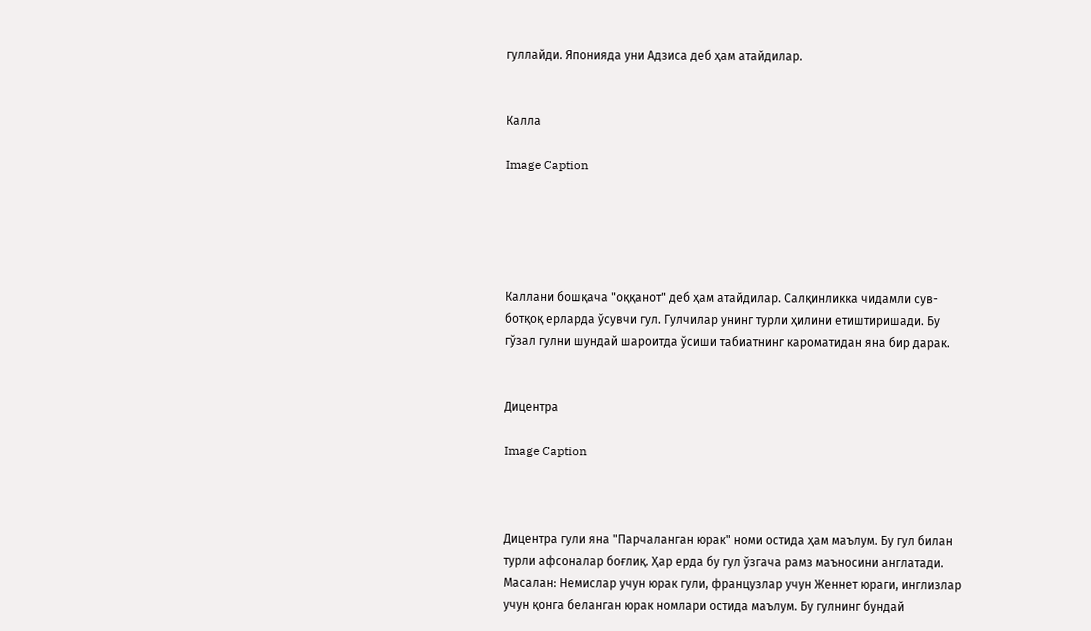гуллайди. Японияда уни Адзиса деб ҳам атайдилар.


Калла

Image Caption





Каллани бошқача "оққанот" деб ҳам атайдилар. Салқинликка чидамли сув-ботқоқ ерларда ўсувчи гул. Гулчилар унинг турли ҳилини етиштиришади. Бу гўзал гулни шундай шароитда ўсиши табиатнинг кароматидан яна бир дарак.


Дицентра

Image Caption



Дицентра гули яна "Парчаланган юрак" номи остида ҳам маълум. Бу гул билан турли афсоналар боғлиқ. Ҳар ерда бу гул ўзгача рамз маъносини англатади. Масалан: Немислар учун юрак гули, французлар учун Женнет юраги, инглизлар учун қонга беланган юрак номлари остида маълум. Бу гулнинг бундай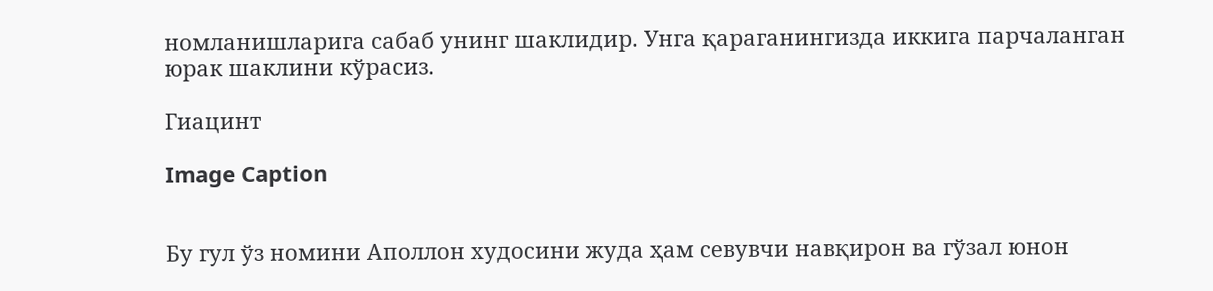номланишларига сабаб унинг шаклидир. Унга қараганингизда иккига парчаланган юрак шаклини кўрасиз.

Гиацинт

Image Caption


Бу гул ўз номини Аполлон худосини жуда ҳам севувчи навқирон ва гўзал юнон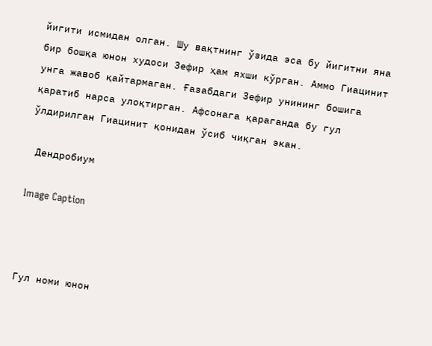йигити исмидан олган. Шу вақтнинг ўзида эса бу йигитни яна бир бошқа юнон худоси Зефир ҳам яхши кўрган. Аммо Гиацинит унга жавоб қайтармаган. Ғазабдаги Зефир унининг бошига қаратиб нарса улоқтирган. Афсонага қараганда бу гул ўлдирилган Гиацинит қонидан ўсиб чиқган экан.

 Дендробиум

Image Caption



Гул номи юнон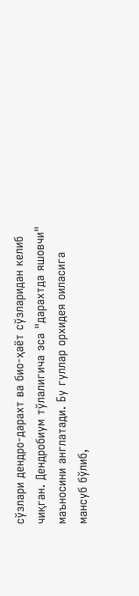сўзлари дендро-дарахт ва био-ҳаёт сўзларидан келиб чиқган. Дендробиум тўлалигича эса "дарахтда яшовчи" маъносини англатади. Бу гуллар орхидея оиласига мансуб бўлиб,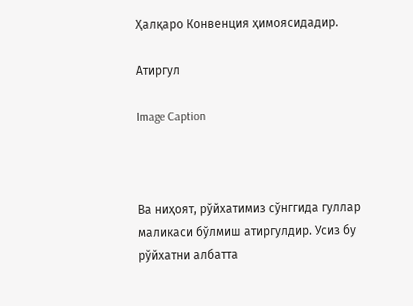Ҳалқаро Конвенция ҳимоясидадир.

Атиргул

Image Caption



Ва ниҳоят, рўйхатимиз сўнггида гуллар маликаси бўлмиш атиргулдир. Усиз бу рўйхатни албатта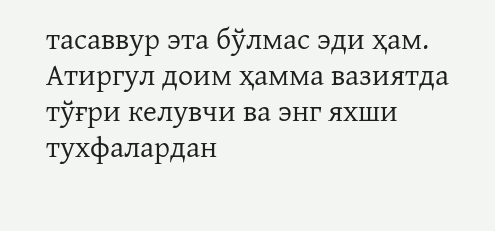тасаввур эта бўлмас эди ҳам. Атиргул доим ҳамма вазиятда тўғри келувчи ва энг яхши тухфалардан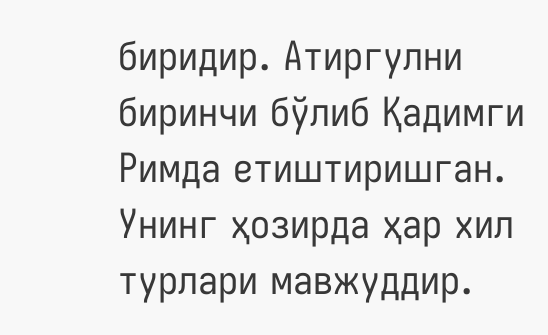биридир. Атиргулни биринчи бўлиб Қадимги Римда етиштиришган. Унинг ҳозирда ҳар хил турлари мавжуддир.